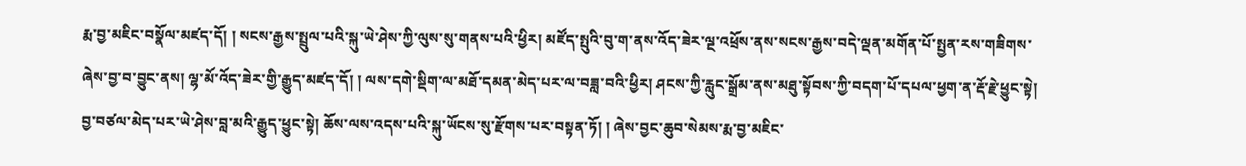རྨ་བྱ་མཇིང་བསྣོལ་མཛད་དོ། ། སངས་རྒྱས་སྤྲུལ་པའི་སྐུ་ཡེ་ཤེས་ཀྱི་ལུས་སུ་གནས་པའི་ཕྱིར། མཛོད་སྤུའི་བུ་ག་ནས་འོད་ཟེར་ལྔ་འཕྲོས་ནས་སངས་རྒྱས་བདེ་ལྡན་མགོན་པོ་སྤྱན་རས་གཟིགས་ཞེས་བྱ་བ་བྱུང་ནས། ལྷ་མོ་འོད་ཟེར་གྱི་རྒྱུད་མཛད་དོ། ། ལས་དགེ་སྡིག་ལ་མཐོ་དམན་མེད་པར་ལ་བཟླ་བའི་ཕྱིར། ཤངས་ཀྱི་རླུང་སྒྲོམ་ནས་མཐུ་སྟོབས་ཀྱི་བདག་པོ་དཔལ་ཕྱག་ན་རྡོ་རྗེ་ཕྱུང་སྟེ། བྱ་བཙལ་མེད་པར་ཡེ་ཤེས་བླ་མའི་རྒྱུད་ཕྱུང་སྟེ། ཆོས་ལས་འདས་པའི་སྐུ་ཡོངས་སུ་རྫོགས་པར་བསྟན་ཏོ། ། ཞེས་བྱང་ཆུབ་སེམས་རྨ་བྱ་མཇིང་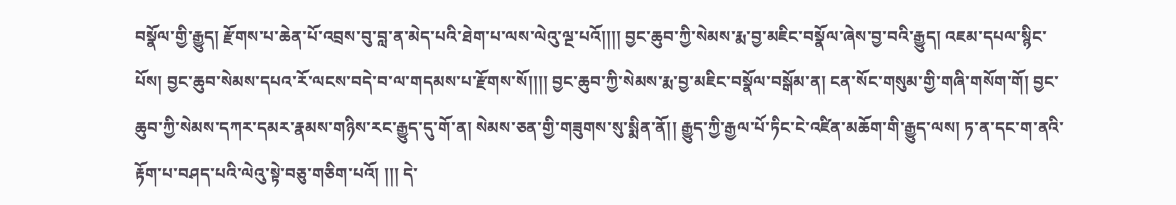བསྣོལ་གྱི་རྒྱུད། རྫོགས་པ་ཆེན་པོ་འབྲས་བུ་བླ་ན་མེད་པའི་ཐེག་པ་ལས་ལེའུ་ལྔ་པའོ།།།། བྱང་ཆུབ་ཀྱི་སེམས་རྨ་བྱ་མཇིང་བསྣོལ་ཞེས་བྱ་བའི་རྒྱུད། འཇམ་དཔལ་སྙིང་པོས། བྱང་ཆུབ་སེམས་དཔའ་རོ་ལངས་བདེ་བ་ལ་གདམས་པ་རྫོགས་སོ།།།། བྱང་ཆུབ་ཀྱི་སེམས་རྨ་བྱ་མཇིང་བསྣོལ་བསྒོམ་ན། ངན་སོང་གསུམ་གྱི་གཞི་གསོག་གོ། བྱང་ཆུབ་ཀྱི་སེམས་དཀར་དམར་རྣམས་གཉིས་རང་རྒྱུད་དུ་གོ་ན། སེམས་ཅན་གྱི་གཟུགས་སུ་སྨིན་ནོ།། རྒྱུད་ཀྱི་རྒྱལ་པོ་ཏིང་ངེ་འཛིན་མཆོག་གི་རྒྱུད་ལས། ཏ་ན་དང་ག་ནའི་རྟོག་པ་བཤད་པའི་ལེའུ་སྟེ་བཅུ་གཅིག་པའོ། །།། དེ་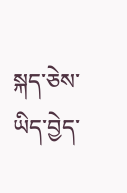སྐད་ཅེས་ཡིད་བྱེད་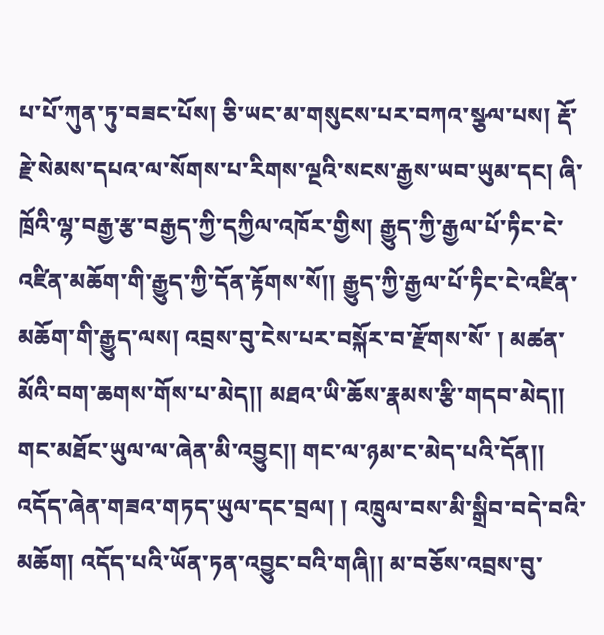པ་པོ་ཀུན་ཏུ་བཟང་པོས། ཅི་ཡང་མ་གསུངས་པར་བཀའ་སྩལ་པས། རྡོ་རྗེ་སེམས་དཔའ་ལ་སོགས་པ་རིགས་ལྔའི་སངས་རྒྱས་ཡབ་ཡུམ་དང། ཞི་ཁྲོའི་ལྷ་བརྒྱ་རྩ་བརྒྱད་ཀྱི་དཀྱིལ་འཁོར་གྱིས། རྒྱུད་ཀྱི་རྒྱལ་པོ་ཏིང་ངེ་འཛིན་མཆོག་གི་རྒྱུད་ཀྱི་དོན་རྟོགས་སོ།། རྒྱུད་ཀྱི་རྒྱལ་པོ་ཏིང་ངེ་འཛིན་མཆོག་གི་རྒྱུད་ལས། འབྲས་བུ་ངེས་པར་བསྐོར་བ་རྫོགས་སོ་ ། མཚན་མོའི་བག་ཆགས་གོས་པ་མེད།། མཐའ་ཡི་ཆོས་རྣམས་རྩི་གདབ་མེད།། གང་མཐོང་ཡུལ་ལ་ཞེན་མི་འབྱུང།། གང་ལ་ཉམ་ང་མེད་པའི་དོན།། འདོད་ཞེན་གཟའ་གཏད་ཡུལ་དང་བྲལ། ། འཁྲུལ་བས་མི་སྒྲིབ་བདེ་བའི་མཆོག། འདོད་པའི་ཡོན་ཏན་འབྱུང་བའི་གཞི།། མ་བཅོས་འབྲས་བུ་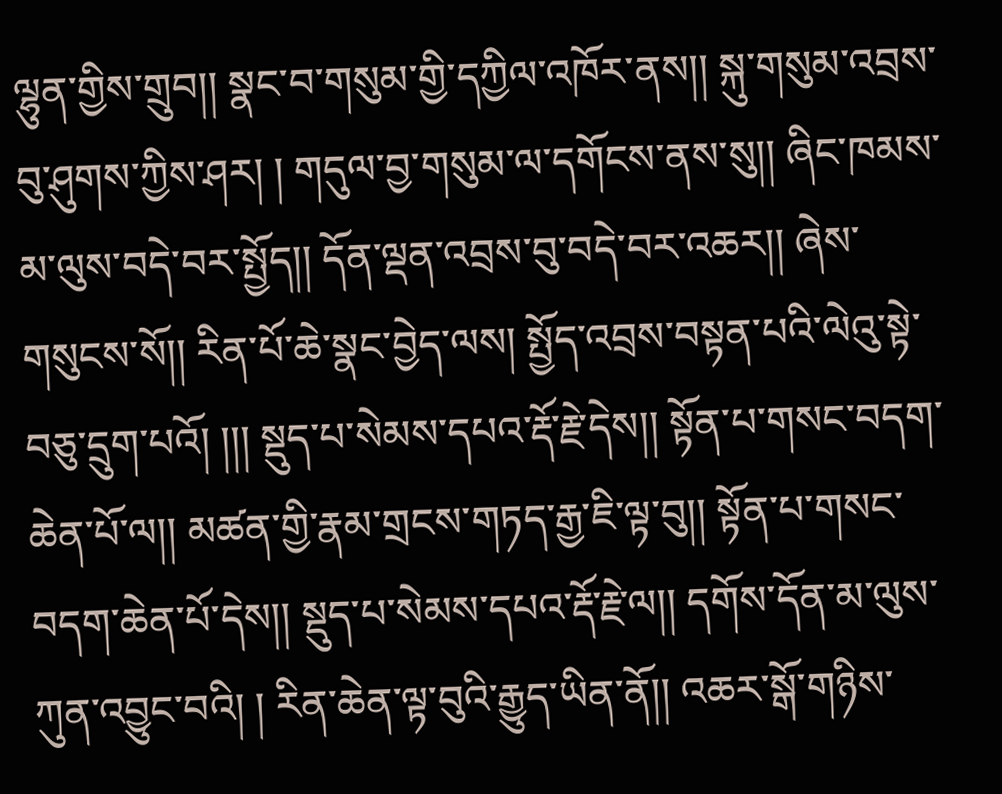ལྷུན་གྱིས་གྲུབ།། སྣང་བ་གསུམ་གྱི་དཀྱིལ་འཁོར་ནས།། སྐུ་གསུམ་འབྲས་བུ་ཤུགས་ཀྱིས་ཤར། ། གདུལ་བྱ་གསུམ་ལ་དགོངས་ནས་སུ།། ཞིང་ཁམས་མ་ལུས་བདེ་བར་སྤྱོད།། དོན་ལྡན་འབྲས་བུ་བདེ་བར་འཆར།། ཞེས་གསུངས་སོ།། རིན་པོ་ཆེ་སྣང་བྱེད་ལས། སྤྱོད་འབྲས་བསྟན་པའི་ལེའུ་སྟེ་བཅུ་དྲུག་པའོ། །།། སྡུད་པ་སེམས་དཔའ་རྡོ་རྗེ་དེས།། སྟོན་པ་གསང་བདག་ཆེན་པོ་ལ།། མཚན་གྱི་རྣམ་གྲངས་གཏད་རྒྱ་ཇི་ལྟ་བུ།། སྟོན་པ་གསང་བདག་ཆེན་པོ་དེས།། སྡུད་པ་སེམས་དཔའ་རྡོ་རྗེ་ལ།། དགོས་དོན་མ་ལུས་ཀུན་འབྱུང་བའི། ། རིན་ཆེན་ལྟ་བུའི་རྒྱུད་ཡིན་ནོ།། འཆར་སྒོ་གཉིས་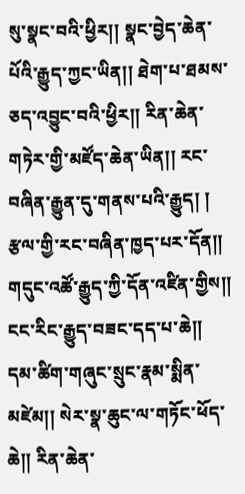སུ་སྣང་བའི་ཕྱིར།། སྣང་བྱེད་ཆེན་པོའི་རྒྱུད་ཀྱང་ཡིན།། ཐེག་པ་ཐམས་ཅད་འབྱུང་བའི་ཕྱིར།། རིན་ཆེན་གཏེར་གྱི་མཛོད་ཆེན་ཡིན།། རང་བཞིན་རྒྱུན་དུ་གནས་པའི་རྒྱུད། ། རྩལ་གྱི་རང་བཞིན་ཁྱད་པར་དོན།། གདུང་འཚོ་རྒྱུད་ཀྱི་དོན་འཛིན་གྱིས།། ངང་རིང་རྒྱུད་བཟང་དད་པ་ཆེ།། དམ་ཚིག་གཞུང་སྲུང་རྣམ་སྨིན་མཛེམ།། སེར་སྣ་ཆུང་ལ་གཏོང་ཕོད་ཆེ།། རིན་ཆེན་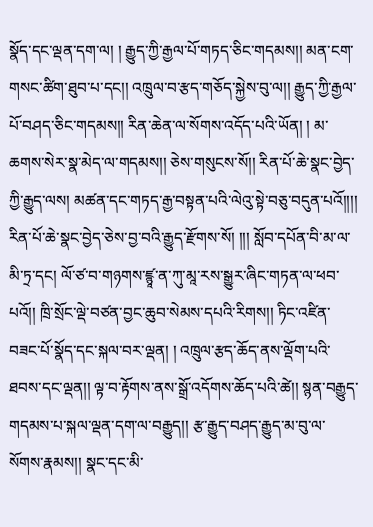སྣོད་དང་ལྡན་དག་ལ། ། རྒྱུད་ཀྱི་རྒྱལ་པོ་གཏད་ཅིང་གདམས།། མན་ངག་གསང་ཚིག་ཐུབ་པ་དང།། འཁྲུལ་བ་རྩད་གཅོད་སྐྱེས་བུ་ལ།། རྒྱུད་ཀྱི་རྒྱལ་པོ་བཤད་ཅིང་གདམས།། རིན་ཆེན་ལ་སོགས་འདོད་པའི་ཡོན། ། མ་ཆགས་སེར་སྣ་མེད་ལ་གདམས།། ཅེས་གསུངས་སོ།། རིན་པོ་ཆེ་སྣང་བྱེད་ཀྱི་རྒྱུད་ལས། མཚན་དང་གཏད་རྒྱ་བསྟན་པའི་ལེའུ་སྟེ་བཅུ་བདུན་པའོ།།།། རིན་པོ་ཆེ་སྣང་བྱེད་ཅེས་བྱ་བའི་རྒྱུད་རྫོགས་སོ། །།། སློབ་དཔོན་བི་མ་ལ་མི་ཏྲ་དང། ལོ་ཙ་བ་གཉགས་ཛྙཱ་ན་ཀུ་མཱ་རས་སྒྱུར་ཞིང་གཏན་ལ་ཕབ་པའོ།། ཁྲི་སྲོང་ལྡེ་བཙན་བྱང་ཆུབ་སེམས་དཔའི་རིགས།། ཏིང་འཛིན་བཟང་པོ་སྣོད་དང་སྐལ་བར་ལྡན། ། འཁྲུལ་རྩད་ཆོད་ནས་ལྡོག་པའི་ཐབས་དང་ལྡན།། ལྟ་བ་རྟོགས་ནས་སྒྲོ་འདོགས་ཆོད་པའི་ཚེ།། སྙན་བརྒྱུད་གདམས་པ་སྐལ་ལྡན་དག་ལ་བརྒྱུད།། རྩ་རྒྱུད་བཤད་རྒྱུད་མ་བུ་ལ་སོགས་རྣམས།། སྣང་དང་མི་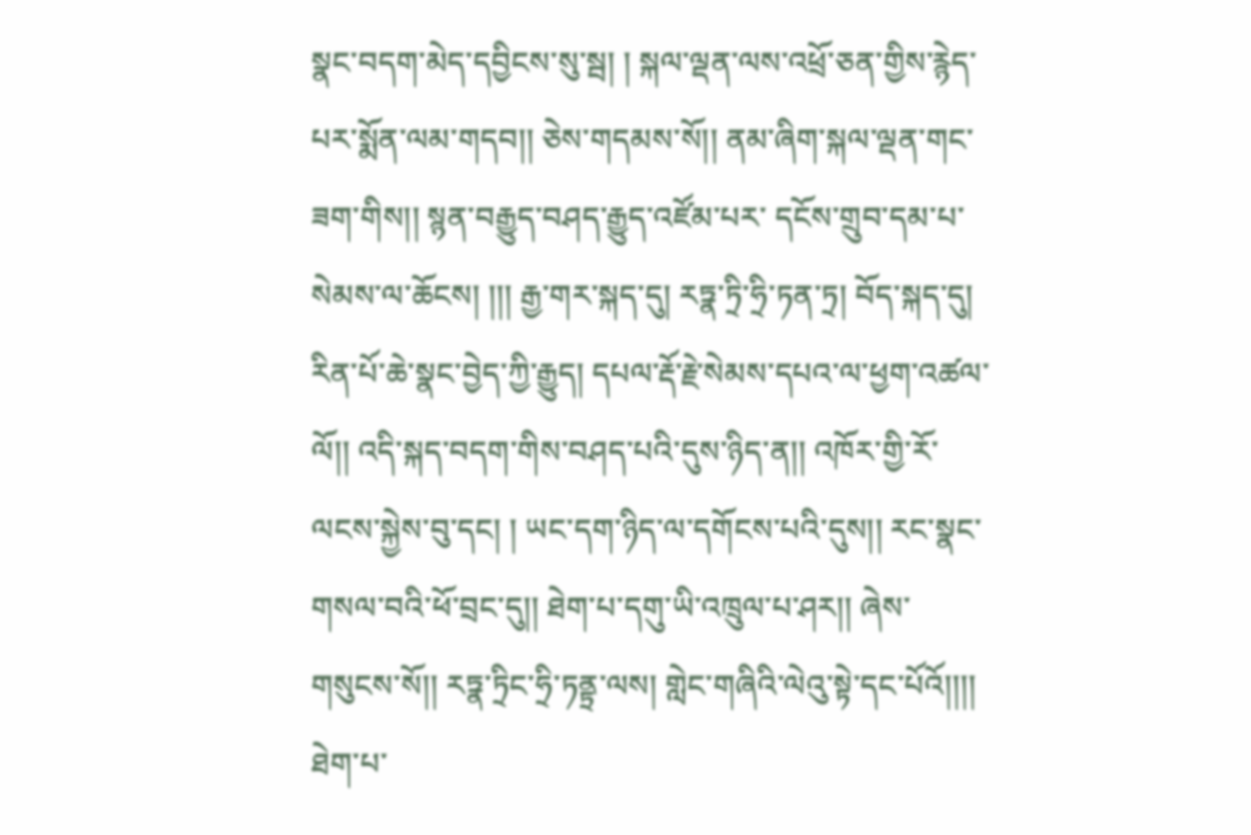སྣང་བདག་མེད་དབྱིངས་སུ་སྦ། ། སྐལ་ལྡན་ལས་འཕྲོ་ཅན་གྱིས་རྙེད་པར་སྨོན་ལམ་གདབ།། ཅེས་གདམས་སོ།། ནམ་ཞིག་སྐལ་ལྡན་གང་ཟག་གིས།། སྙན་བརྒྱུད་བཤད་རྒྱུད་འཛོམ་པར་ དངོས་གྲུབ་དམ་པ་སེམས་ལ་ཆོངས། །།། རྒྱ་གར་སྐད་དུ། རཏྣ་ཏྲི་ཧྲི་ཏན་ཏྲ། བོད་སྐད་དུ། རིན་པོ་ཆེ་སྣང་བྱེད་ཀྱི་རྒྱུད། དཔལ་རྡོ་རྗེ་སེམས་དཔའ་ལ་ཕྱག་འཚལ་ལོ།། འདི་སྐད་བདག་གིས་བཤད་པའི་དུས་ཉིད་ན།། འཁོར་གྱི་རོ་ལངས་སྐྱེས་བུ་དང། ། ཡང་དག་ཉིད་ལ་དགོངས་པའི་དུས།། རང་སྣང་གསལ་བའི་ཕོ་བྲང་དུ།། ཐེག་པ་དགུ་ཡི་འཁྲུལ་པ་ཤར།། ཞེས་གསུངས་སོ།། རཏྣ་ཏྲིང་ཧྲི་ཏནྟྲ་ལས། གླེང་གཞིའི་ལེའུ་སྟེ་དང་པོའོ།།།། ཐེག་པ་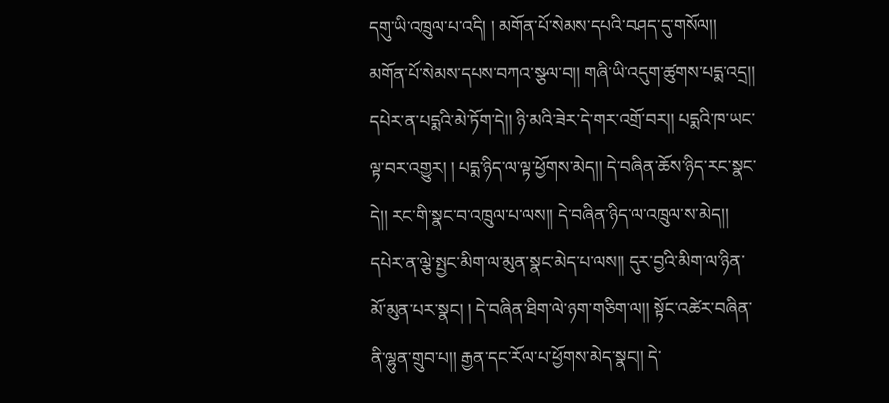དགུ་ཡི་འཁྲུལ་པ་འདི། ། མགོན་པོ་སེམས་དཔའི་བཤད་དུ་གསོལ།། མགོན་པོ་སེམས་དཔས་བཀའ་སྩལ་བ།། གཞི་ཡི་འདུག་ཚུགས་པདྨ་འདྲ།། དཔེར་ན་པདྨའི་མེ་ཏོག་དེ།། ཉི་མའི་ཟེར་དེ་གར་འགྲོ་བར།། པདྨའི་ཁ་ཡང་ལྟ་བར་འགྱུར། ། པདྨ་ཉིད་ལ་ལྟ་ཕྱོགས་མེད།། དེ་བཞིན་ཆོས་ཉིད་རང་སྣང་དེ།། རང་གི་སྣང་བ་འཁྲུལ་པ་ལས།། དེ་བཞིན་ཉིད་ལ་འཁྲུལ་ས་མེད།། དཔེར་ན་ལྕེ་སྤྱང་མིག་ལ་མུན་སྣང་མེད་པ་ལས།། དུར་བྱའི་མིག་ལ་ཉིན་མོ་མུན་པར་སྣང། ། དེ་བཞིན་ཐིག་ལེ་ཉག་གཅིག་ལ།། སྟོང་འཚེར་བཞིན་ནི་ལྷུན་གྲུབ་པ།། རྒྱན་དང་རོལ་པ་ཕྱོགས་མེད་སྣང།། དེ་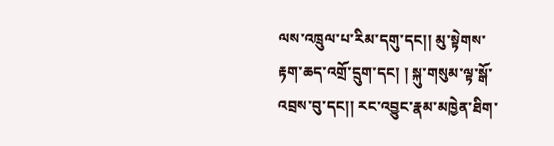ལས་འཁྲུལ་པ་རིམ་དགུ་དང།། མུ་སྟེགས་རྟག་ཆད་འགྲོ་དྲུག་དང། ། སྐུ་གསུམ་ལྟ་སྒོ་འབྲས་བུ་དང།། རང་འབྱུང་རྣམ་མཁྱེན་ཐིག་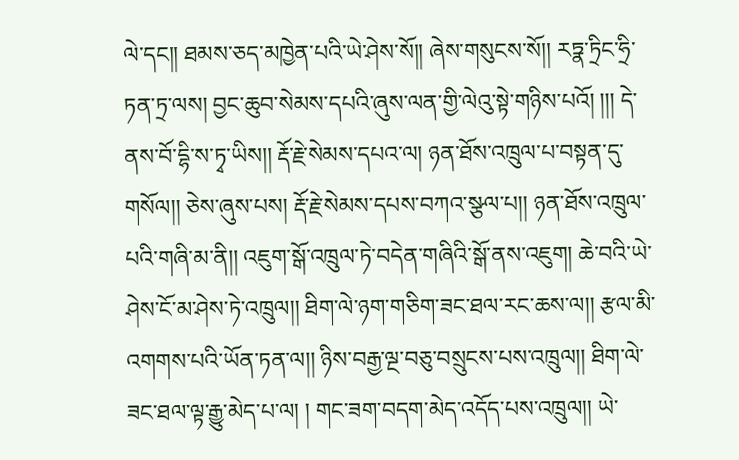ལེ་དང།། ཐམས་ཅད་མཁྱེན་པའི་ཡེ་ཤེས་སོ།། ཞེས་གསུངས་སོ།། རཏྣ་ཏྲིང་ཧྲི་ཏན་ཏྲ་ལས། བྱང་ཆུབ་སེམས་དཔའི་ཞུས་ལན་གྱི་ལེའུ་སྟེ་གཉིས་པའོ། །།། དེ་ནས་བོ་དྷི་ས་ཏྭ་ཡིས།། རྡོ་རྗེ་སེམས་དཔའ་ལ། ཉན་ཐོས་འཁྲུལ་པ་བསྟན་དུ་གསོལ།། ཅེས་ཞུས་པས། རྡོ་རྗེ་སེམས་དཔས་བཀའ་སྩལ་པ།། ཉན་ཐོས་འཁྲུལ་པའི་གཞི་མ་ནི།། འཇུག་སྒོ་འཁྲུལ་ཏེ་བདེན་གཞིའི་སྒོ་ནས་འཇུག། ཆེ་བའི་ཡེ་ཤེས་ངོ་མ་ཤེས་ཏེ་འཁྲུལ།། ཐིག་ལེ་ཉག་གཅིག་ཟང་ཐལ་རང་ཆས་ལ།། རྩལ་མི་འགགས་པའི་ཡོན་ཏན་ལ།། ཉིས་བརྒྱ་ལྔ་བཅུ་བསྲུངས་པས་འཁྲུལ།། ཐིག་ལེ་ཟང་ཐལ་ལྟ་རྒྱུ་མེད་པ་ལ། ། གང་ཟག་བདག་མེད་འདོད་པས་འཁྲུལ།། ཡེ་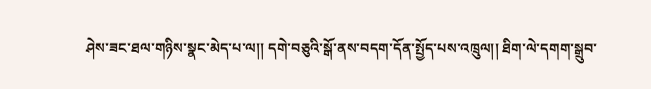ཤེས་ཟང་ཐལ་གཉིས་སྣང་མེད་པ་ལ།། དགེ་བཅུའི་སྒོ་ནས་བདག་དོན་སྤྱོད་པས་འཁྲུལ།། ཐིག་ལེ་དགག་སྒྲུབ་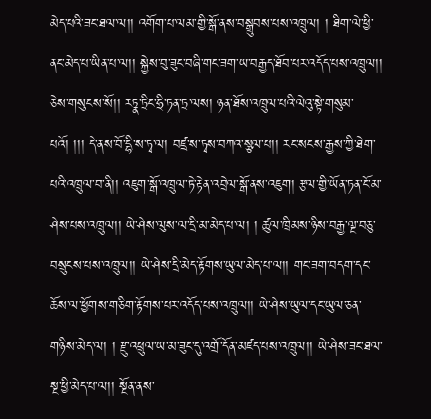མེད་པའི་ཟང་ཐལ་ལ།། འགོག་པ་ལམ་གྱི་སྒོ་ནས་བསྒྲུབས་པས་འཁྲུལ། ། ཐིག་ལེ་ཕྱི་ནང་མེད་པ་ཡིན་པ་ལ།། སྐྱེས་བུ་ཟུང་བཞི་གང་ཟག་ཡ་བརྒྱད་ཐོབ་པར་འདོད་པས་འཁྲུལ།། ཅེས་གསུངས་སོ།། རཏྣ་ཏྲིང་ཧྲི་ཏན་ཏྲ་ལས། ཉན་ཐོས་འཁྲུལ་པའི་ལེའུ་སྟེ་གསུམ་པའོ། །།། དེ་ནས་བོ་དྷི་ས་ཏྭ་ལ། བཛྲ་ས་ཏྭས་བཀའ་སྩལ་པ།། རང་སངས་རྒྱས་ཀྱི་ཐེག་པའི་འཁྲུལ་བ་ནི།། འཇུག་སྒོ་འཁྲུལ་ཏེ་རྟེན་འབྲེལ་སྒོ་ནས་འཇུག། རྩལ་གྱི་ཡོན་ཏན་ངོ་མ་ཤེས་པས་འཁྲུལ།། ཡེ་ཤེས་ལུས་ལ་དྲི་མ་མེད་པ་ལ། ། ཚུལ་ཁྲིམས་ཉིས་བརྒྱ་ལྔ་བཅུ་བསྲུངས་པས་འཁྲུལ།། ཡེ་ཤེས་དྲི་མེད་རྟོགས་ཡུལ་མེད་པ་ལ།། གང་ཟག་བདག་དང་ཆོས་ལ་ཕྱོགས་གཅིག་རྟོགས་པར་འདོད་པས་འཁྲུལ།། ཡེ་ཤེས་ཡུལ་དང་ཡུལ་ཅན་གཉིས་མེད་ལ། ། རྫུ་འཕྲུལ་ཡ་མ་ཟུང་དུ་འགྲོ་དོན་མཛད་པས་འཁྲུལ།། ཡེ་ཤེས་ཟང་ཐལ་སྔ་ཕྱི་མེད་པ་ལ།། སྔོན་ནས་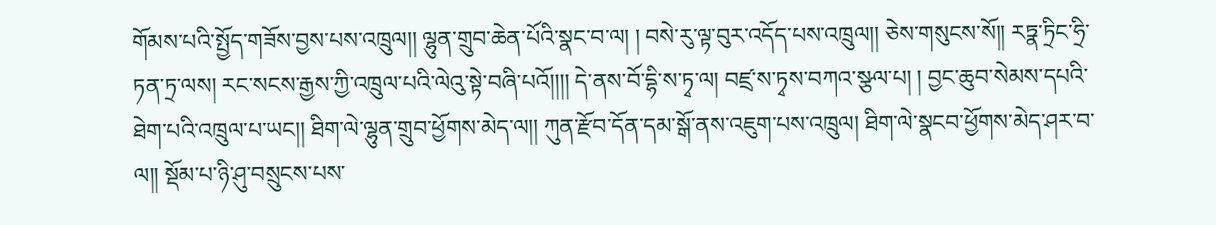གོམས་པའི་སྤྱོད་གཟོས་བྱས་པས་འཁྲུལ།། ལྷུན་གྲུབ་ཆེན་པོའི་སྣང་བ་ལ། ། བསེ་རུ་ལྟ་བུར་འདོད་པས་འཁྲུལ།། ཅེས་གསུངས་སོ།། རཏྣ་ཏྲིང་ཧྲི་ཏན་ཏྲ་ལས། རང་སངས་རྒྱས་ཀྱི་འཁྲུལ་པའི་ལེའུ་སྟེ་བཞི་པའོ།།།། དེ་ནས་བོ་དྷི་ས་ཏྭ་ལ། བཛྲ་ས་ཏྭས་བཀའ་སྩལ་པ། ། བྱང་ཆུབ་སེམས་དཔའི་ཐེག་པའི་འཁྲུལ་པ་ཡང།། ཐིག་ལེ་ལྷུན་གྲུབ་ཕྱོགས་མེད་ལ།། ཀུན་རྫོབ་དོན་དམ་སྒོ་ནས་འཇུག་པས་འཁྲུལ། ཐིག་ལེ་སྣངབ་ཕྱོགས་མེད་ཤར་བ་ལ།། སྡོམ་པ་ཉི་ཤུ་བསྲུངས་པས་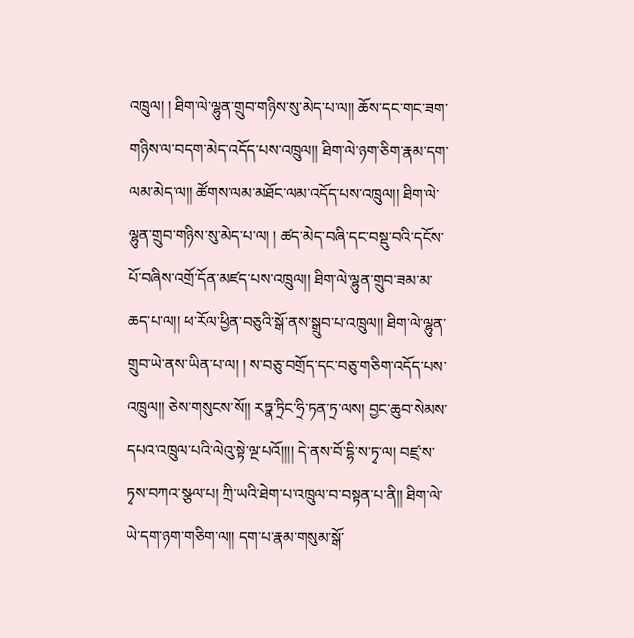འཁྲུལ། ། ཐིག་ལེ་ལྷུན་གྲུབ་གཉིས་སུ་མེད་པ་ལ།། ཆོས་དང་གང་ཟག་གཉིས་ལ་བདག་མེད་འདོད་པས་འཁྲུལ།། ཐིག་ལེ་ཉག་ཅིག་རྣམ་དག་ལམ་མེད་ལ།། ཚོགས་ལམ་མཐོང་ལམ་འདོད་པས་འཁྲུལ།། ཐིག་ལེ་ལྷུན་གྲུབ་གཉིས་སུ་མེད་པ་ལ། ། ཚད་མེད་བཞི་དང་བསྡུ་བའི་དངོས་པོ་བཞིས་འགྲོ་དོན་མཛད་པས་འཁྲུལ།། ཐིག་ལེ་ལྷུན་གྲུབ་ཟམ་མ་ཆད་པ་ལ།། ཕ་རོལ་ཕྱིན་བཅུའི་སྒོ་ནས་སྒྲུབ་པ་འཁྲུལ།། ཐིག་ལེ་ལྷུན་གྲུབ་ཡེ་ནས་ཡིན་པ་ལ། ། ས་བཅུ་བགྲོད་དང་བཅུ་གཅིག་འདོད་པས་འཁྲུལ།། ཅེས་གསུངས་སོ།། རཏྣ་ཏྲིང་ཧྲི་ཏན་ཏྲ་ལས། བྱང་ཆུབ་སེམས་དཔའ་འཁྲུལ་པའི་ལེའུ་སྟེ་ལྔ་པའོ།།།། དེ་ནས་བོ་དྷི་ས་ཏྭ་ལ། བཛྲ་ས་ཏྭས་བཀའ་སྩལ་པ། ཀྲི་ཡའི་ཐེག་པ་འཁྲུལ་བ་བསྟན་པ་ནི།། ཐིག་ལེ་ཡེ་དག་ཉག་གཅིག་ལ།། དག་པ་རྣམ་གསུམ་སྒོ་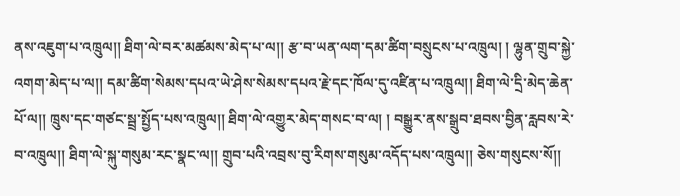ནས་འཇུག་པ་འཁྲུལ།། ཐིག་ལེ་བར་མཚམས་མེད་པ་ལ།། རྩ་བ་ཡན་ལག་དམ་ཚིག་བསྲུངས་པ་འཁྲུལ། ། ལྷུན་གྲུབ་སྐྱེ་འགག་མེད་པ་ལ།། དམ་ཚིག་སེམས་དཔའ་ཡེ་ཤེས་སེམས་དཔའ་རྗེ་དང་ཁོལ་དུ་འཛིན་པ་འཁྲུལ།། ཐིག་ལེ་དྲི་མེད་ཆེན་པོ་ལ།། ཁྲུས་དང་གཙང་སྦྲ་སྤྱོད་པས་འཁྲུལ།། ཐིག་ལེ་འགྱུར་མེད་གསང་བ་ལ། ། བསྒྱུར་ནས་སྒྲུབ་ཐབས་བྱིན་རླབས་རེ་བ་འཁྲུལ།། ཐིག་ལེ་སྐུ་གསུམ་རང་སྣང་ལ།། གྲུབ་པའི་འབྲས་བུ་རིགས་གསུམ་འདོད་པས་འཁྲུལ།། ཅེས་གསུངས་སོ།།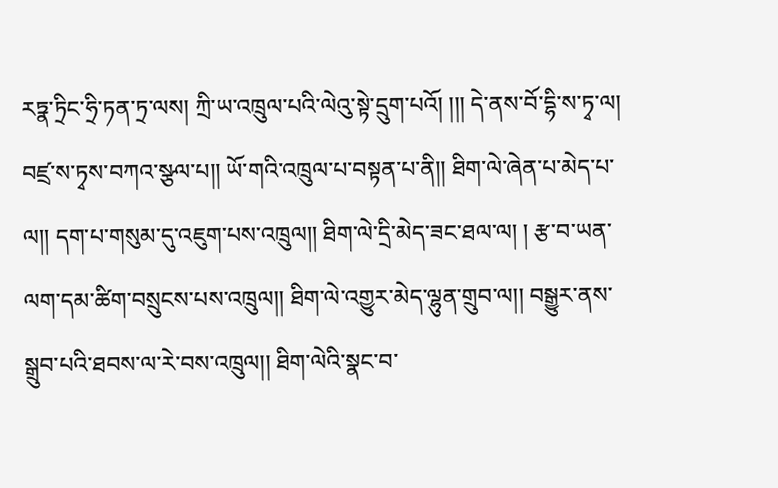རཏྣ་ཏྲིང་ཧྲི་ཏན་ཏྲ་ལས། ཀྲི་ཡ་འཁྲུལ་པའི་ལེའུ་སྟེ་དྲུག་པའོ། །།། དེ་ནས་བོ་དྷི་ས་ཏྭ་ལ། བཛྲ་ས་ཏྭས་བཀའ་སྩལ་པ།། ཡོ་གའི་འཁྲུལ་པ་བསྟན་པ་ནི།། ཐིག་ལེ་ཞེན་པ་མེད་པ་ལ།། དག་པ་གསུམ་དུ་འཇུག་པས་འཁྲུལ།། ཐིག་ལེ་དྲི་མེད་ཟང་ཐལ་ལ། ། རྩ་བ་ཡན་ལག་དམ་ཚིག་བསྲུངས་པས་འཁྲུལ།། ཐིག་ལེ་འགྱུར་མེད་ལྷུན་གྲུབ་ལ།། བསྒྱུར་ནས་སྒྲུབ་པའི་ཐབས་ལ་རེ་བས་འཁྲུལ།། ཐིག་ལེའི་སྣང་བ་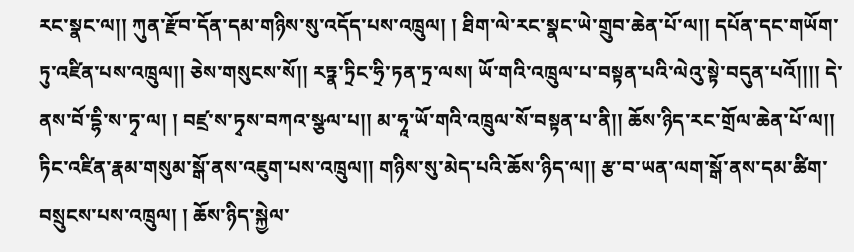རང་སྣང་ལ།། ཀུན་རྫོབ་དོན་དམ་གཉིས་སུ་འདོད་པས་འཁྲུལ། ། ཐིག་ལེ་རང་སྣང་ཡེ་གྲུབ་ཆེན་པོ་ལ།། དཔོན་དང་གཡོག་ཏུ་འཛིན་པས་འཁྲུལ།། ཅེས་གསུངས་སོ།། རཏྣ་ཏྲིང་ཧྲི་ཏན་ཏྲ་ལས། ཡོ་གའི་འཁྲུལ་པ་བསྟན་པའི་ལེའུ་སྟེ་བདུན་པའོ།།།། དེ་ནས་བོ་དྷི་ས་ཏྭ་ལ། ། བཛྲ་ས་ཏྭས་བཀའ་སྩལ་པ།། མ་ཧཱ་ཡོ་གའི་འཁྲུལ་སོ་བསྟན་པ་ནི།། ཆོས་ཉིད་རང་གྲོལ་ཆེན་པོ་ལ།། ཏིང་འཛིན་རྣམ་གསུམ་སྒོ་ནས་འཇུག་པས་འཁྲུལ།། གཉིས་སུ་མེད་པའི་ཆོས་ཉིད་ལ།། རྩ་བ་ཡན་ལག་སྒོ་ནས་དམ་ཚིག་བསྲུངས་པས་འཁྲུལ། ། ཆོས་ཉིད་སྐྱེལ་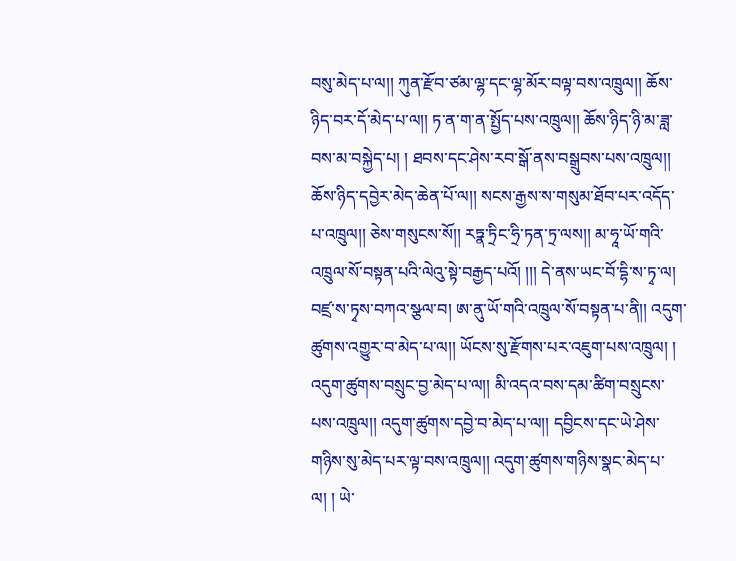བསུ་མེད་པ་ལ།། ཀུན་རྫོབ་ཙམ་ལྷ་དང་ལྷ་མོར་བལྟ་བས་འཁྲུལ།། ཆོས་ཉིད་བར་དོ་མེད་པ་ལ།། ཏ་ན་ག་ན་སྤྱོད་པས་འཁྲུལ།། ཆོས་ཉིད་ཉི་མ་ཟླ་བས་མ་བསྐྱེད་པ། ། ཐབས་དང་ཤེས་རབ་སྒོ་ནས་བསྒྲུབས་པས་འཁྲུལ།། ཆོས་ཉིད་དབྱེར་མེད་ཆེན་པོ་ལ།། སངས་རྒྱས་ས་གསུམ་ཐོབ་པར་འདོད་པ་འཁྲུལ།། ཅེས་གསུངས་སོ།། རཏྣ་ཏྲིང་ཧྲི་ཏན་ཏྲ་ལས།། མ་ཧཱ་ཡོ་གའི་འཁྲུལ་སོ་བསྟན་པའི་ལེའུ་སྟེ་བརྒྱད་པའོ། །།། དེ་ནས་ཡང་བོ་དྷི་ས་ཏྭ་ལ། བཛྲ་ས་ཏྭས་བཀའ་སྩལ་བ། ཨ་ནུ་ཡོ་གའི་འཁྲུལ་སོ་བསྟན་པ་ནི།། འདུག་ཚུགས་འགྱུར་བ་མེད་པ་ལ།། ཡོངས་སུ་རྫོགས་པར་འཇུག་པས་འཁྲུལ། ། འདུག་ཚུགས་བསྲུང་བྱ་མེད་པ་ལ།། མི་འདའ་བས་དམ་ཚིག་བསྲུངས་པས་འཁྲུལ།། འདུག་ཚུགས་དབྱེ་བ་མེད་པ་ལ།། དབྱིངས་དང་ཡེ་ཤེས་གཉིས་སུ་མེད་པར་ལྟ་བས་འཁྲུལ།། འདུག་ཚུགས་གཉིས་སྣང་མེད་པ་ལ། ། ཡེ་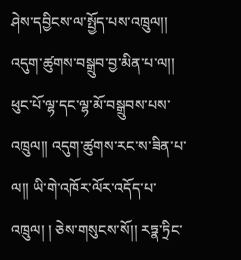ཤེས་དབྱིངས་ལ་སྤྱོད་པས་འཁྲུལ།། འདུག་ཚུགས་བསྒྲུབ་བྱ་མིན་པ་ལ།། ཕུང་པོ་ལྷ་དང་ལྷ་མོ་བསྒྲུབས་པས་འཁྲུལ།། འདུག་ཚུགས་རང་ས་ཟིན་པ་ལ།། ཡི་གེ་འཁོར་ལོར་འདོད་པ་འཁྲུལ། ། ཅེས་གསུངས་སོ།། རཏྣ་ཏྲིང་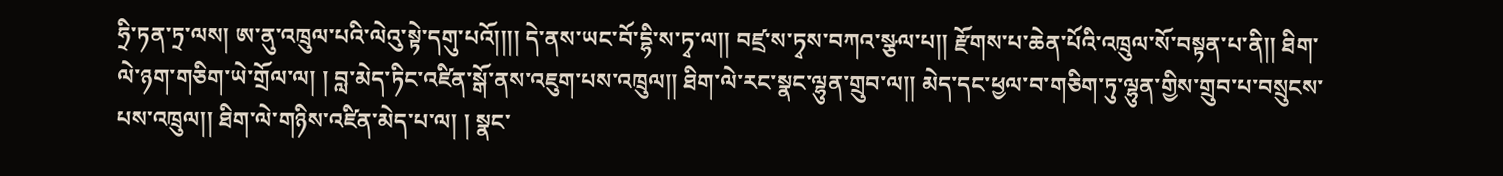ཧྲི་ཏན་ཏྲ་ལས། ཨ་ནུ་འཁྲུལ་པའི་ལེའུ་སྟེ་དགུ་པའོ།།།། དེ་ནས་ཡང་བོ་དྷི་ས་ཏྭ་ལ།། བཛྲ་ས་ཏྭས་བཀའ་སྩལ་པ།། རྫོགས་པ་ཆེན་པོའི་འཁྲུལ་སོ་བསྟན་པ་ནི།། ཐིག་ལེ་ཉག་གཅིག་ཡེ་གྲོལ་ལ། ། བླ་མེད་ཏིང་འཛིན་སྒོ་ནས་འཇུག་པས་འཁྲུལ།། ཐིག་ལེ་རང་སྣང་ལྷུན་གྲུབ་ལ།། མེད་དང་ཕྱལ་བ་གཅིག་ཏུ་ལྷུན་གྱིས་གྲུབ་པ་བསྲུངས་པས་འཁྲུལ།། ཐིག་ལེ་གཉིས་འཛིན་མེད་པ་ལ། ། སྣང་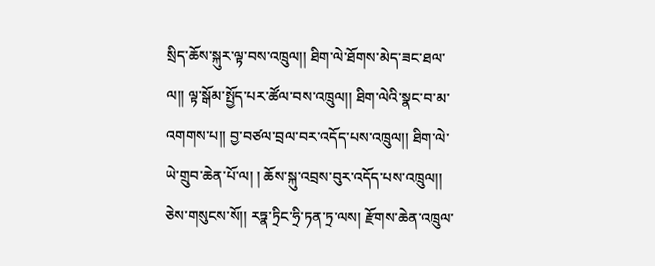སྲིད་ཆོས་སྐུར་ལྟ་བས་འཁྲུལ།། ཐིག་ལེ་ཐོགས་མེད་ཟང་ཐལ་ལ།། ལྟ་སྒོམ་སྤྱོད་པར་ཚོལ་བས་འཁྲུལ།། ཐིག་ལེའི་སྣང་བ་མ་འགགས་པ།། བྱ་བཙལ་བྲལ་བར་འདོད་པས་འཁྲུལ།། ཐིག་ལེ་ཡེ་གྲུབ་ཆེན་པོ་ལ། ། ཆོས་སྐུ་འབྲས་བུར་འདོད་པས་འཁྲུལ།། ཅེས་གསུངས་སོ།། རཏྣ་ཏྲིང་ཧྲི་ཏན་ཏྲ་ལས། རྫོགས་ཆེན་འཁྲུལ་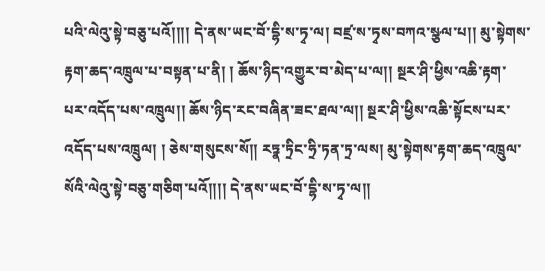པའི་ལེའུ་སྟེ་བཅུ་པའོ།།།། དེ་ནས་ཡང་བོ་དྷི་ས་ཏྭ་ལ། བཛྲ་ས་ཏྭས་བཀའ་སྩལ་པ།། མུ་སྟེགས་རྟག་ཆད་འཁྲུལ་པ་བསྟན་པ་ནི། ། ཆོས་ཉིད་འགྱུར་བ་མེད་པ་ལ།། སྔར་ཤི་ཕྱིས་འཆི་རྟག་པར་འདོད་པས་འཁྲུལ།། ཆོས་ཉིད་རང་བཞིན་ཟང་ཐལ་ལ།། སྔར་ཤི་ཕྱིས་འཆི་སྟོངས་པར་འདོད་པས་འཁྲུལ། ། ཅེས་གསུངས་སོ།། རཏྣ་ཏྲིང་ཧྲི་ཏན་ཏྲ་ལས། མུ་སྟེགས་རྟག་ཆད་འཁྲུལ་སོའི་ལེའུ་སྟེ་བཅུ་གཅིག་པའོ།།།། དེ་ནས་ཡང་བོ་དྷི་ས་ཏྭ་ལ།།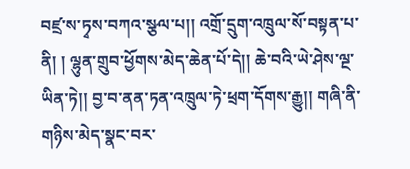བཛྲ་ས་ཏྭས་བཀའ་སྩལ་པ།། འགྲོ་དྲུག་འཁྲུལ་སོ་བསྟན་པ་ནི། ། ལྷུན་གྲུབ་ཕྱོགས་མེད་ཆེན་པོ་དེ།། ཆེ་བའི་ཡེ་ཤེས་ལྔ་ཡིན་ཏེ།། བྱ་བ་ནན་ཏན་འཁྲུལ་ཏེ་ཕྲག་དོགས་རྒྱུ།། གཞི་ནི་གཉིས་མེད་སྣང་བར་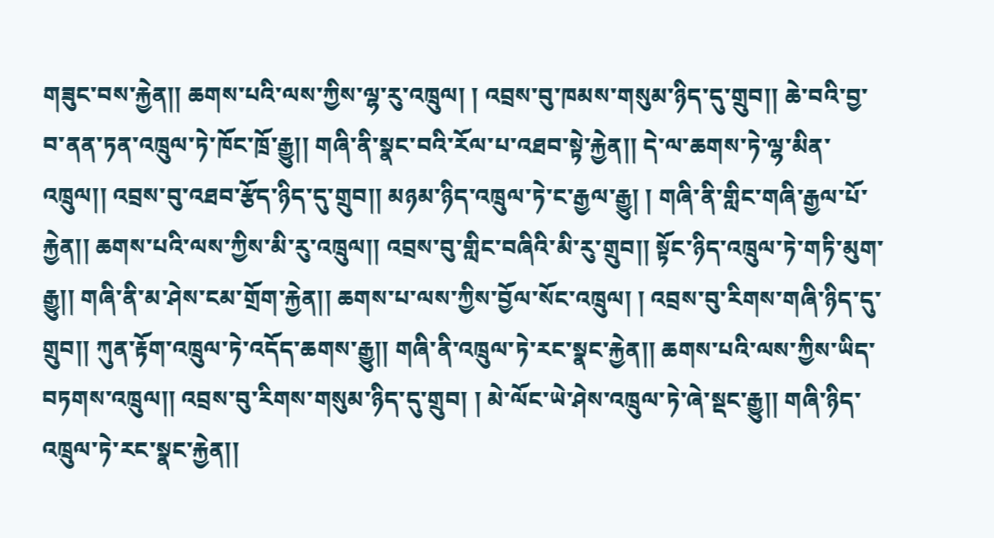གཟུང་བས་རྐྱེན།། ཆགས་པའི་ལས་ཀྱིས་ལྷ་རུ་འཁྲུལ། ། འབྲས་བུ་ཁམས་གསུམ་ཉིད་དུ་གྲུབ།། ཆེ་བའི་བྱ་བ་ནན་ཏན་འཁྲུལ་ཏེ་ཁོང་ཁྲོ་རྒྱུ།། གཞི་ནི་སྣང་བའི་རོལ་པ་འཐབ་སྟེ་རྐྱེན།། དེ་ལ་ཆགས་ཏེ་ལྷ་མིན་འཁྲུལ།། འབྲས་བུ་འཐབ་རྩོད་ཉིད་དུ་གྲུབ།། མཉམ་ཉིད་འཁྲུལ་ཏེ་ང་རྒྱལ་རྒྱུ། ། གཞི་ནི་གླིང་གཞི་རྒྱལ་པོ་རྐྱེན།། ཆགས་པའི་ལས་ཀྱིས་མི་རུ་འཁྲུལ།། འབྲས་བུ་གླིང་བཞིའི་མི་རུ་གྲུབ།། སྟོང་ཉིད་འཁྲུལ་ཏེ་གཏི་མུག་རྒྱུ།། གཞི་ནི་མ་ཤེས་ངམ་གྲོག་རྐྱེན།། ཆགས་པ་ལས་ཀྱིས་བྱོལ་སོང་འཁྲུལ། ། འབྲས་བུ་རིགས་གཞི་ཉིད་དུ་གྲུབ།། ཀུན་རྟོག་འཁྲུལ་ཏེ་འདོད་ཆགས་རྒྱུ།། གཞི་ནི་འཁྲུལ་ཏེ་རང་སྣང་རྐྱེན།། ཆགས་པའི་ལས་ཀྱིས་ཡིད་བཏགས་འཁྲུལ།། འབྲས་བུ་རིགས་གསུམ་ཉིད་དུ་གྲུབ། ། མེ་ལོང་ཡེ་ཤེས་འཁྲུལ་ཏེ་ཞེ་སྡང་རྒྱུ།། གཞི་ཉིད་འཁྲུལ་ཏེ་རང་སྣང་རྐྱེན།།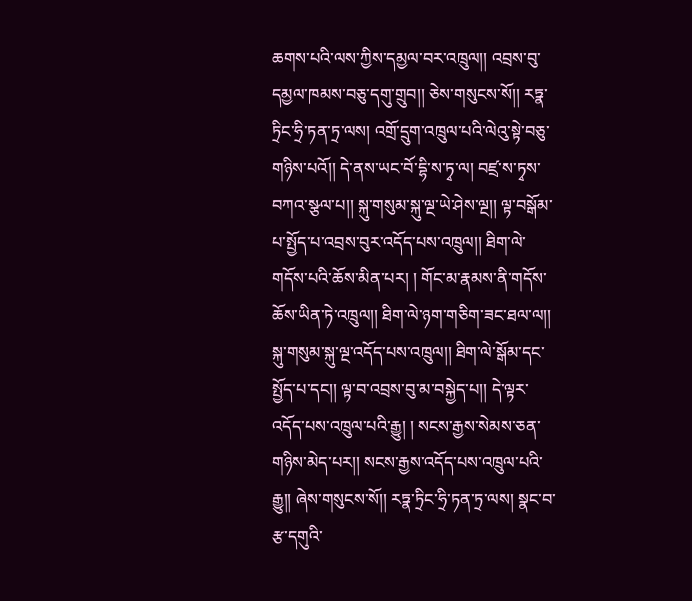ཆགས་པའི་ལས་ཀྱིས་དམྱལ་བར་འཁྲུལ།། འབྲས་བུ་དམྱལ་ཁམས་བཅུ་དགུ་གྲུབ།། ཅེས་གསུངས་སོ།། རཏྣ་ཏྲིང་ཧྲི་ཏན་ཏྲ་ལས། འགྲོ་དྲུག་འཁྲུལ་པའི་ལེའུ་སྟེ་བཅུ་གཉིས་པའོ།། དེ་ནས་ཡང་བོ་དྷི་ས་ཏྭ་ལ། བཛྲ་ས་ཏྭས་བཀའ་སྩལ་པ།། སྐུ་གསུམ་སྐུ་ལྔ་ཡེ་ཤེས་ལྔ།། ལྟ་བསྒོམ་པ་སྤྱོད་པ་འབྲས་བུར་འདོད་པས་འཁྲུལ།། ཐིག་ལེ་གདོས་པའི་ཆོས་མིན་པར། ། གོང་མ་རྣམས་ནི་གདོས་ཆོས་ཡིན་ཏེ་འཁྲུལ།། ཐིག་ལེ་ཉག་གཅིག་ཟང་ཐལ་ལ།། སྐུ་གསུམ་སྐུ་ལྔ་འདོད་པས་འཁྲུལ།། ཐིག་ལེ་སྒོམ་དང་སྤྱོད་པ་དང།། ལྟ་བ་འབྲས་བུ་མ་བསྐྱེད་པ།། དེ་ལྟར་འདོད་པས་འཁྲུལ་པའི་རྒྱུ། ། སངས་རྒྱས་སེམས་ཅན་གཉིས་མེད་པར།། སངས་རྒྱས་འདོད་པས་འཁྲུལ་པའི་རྒྱུ།། ཞེས་གསུངས་སོ།། རཏྣ་ཏྲིང་ཧྲི་ཏན་ཏྲ་ལས། སྣང་བ་རྩ་དགུའི་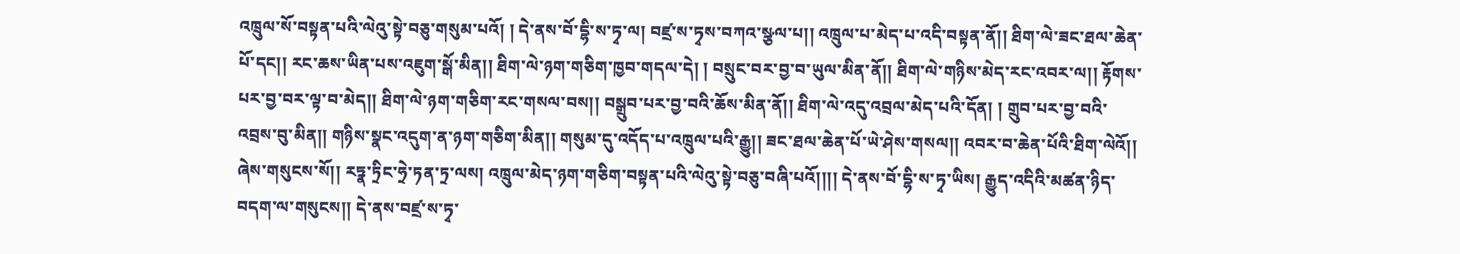འཁྲུལ་སོ་བསྟན་པའི་ལེའུ་སྟེ་བཅུ་གསུམ་པའོ། ། དེ་ནས་བོ་དྷི་ས་ཏྭ་ལ། བཛྲ་ས་ཏྭས་བཀའ་སྩལ་པ།། འཁྲུལ་པ་མེད་པ་འདི་བསྟན་ནོ།། ཐིག་ལེ་ཟང་ཐལ་ཆེན་པོ་དང།། རང་ཆས་ཡིན་པས་འཇུག་སྒོ་མིན།། ཐིག་ལེ་ཉག་གཅིག་ཁྱབ་གདལ་དེ། ། བསྲུང་བར་བྱ་བ་ཡུལ་མིན་ནོ།། ཐིག་ལེ་གཉིས་མེད་རང་འབར་ལ།། རྟོགས་པར་བྱ་བར་ལྟ་བ་མེད།། ཐིག་ལེ་ཉག་གཅིག་རང་གསལ་བས།། བསྒྲུབ་པར་བྱ་བའི་ཆོས་མིན་ནོ།། ཐིག་ལེ་འདུ་འབྲལ་མེད་པའི་དོན། ། གྲུབ་པར་བྱ་བའི་འབྲས་བུ་མིན།། གཉིས་སྣང་འདུག་ན་ཉག་གཅིག་མིན།། གསུམ་དུ་འདོད་པ་འཁྲུལ་པའི་རྒྱུ།། ཟང་ཐལ་ཆེན་པོ་ཡེ་ཤེས་གསལ།། འབར་བ་ཆེན་པོའི་ཐིག་ལེའོ།། ཞེས་གསུངས་སོ།། རཏྣ་ཏྲིང་ཧྲེ་ཏན་ཏྲ་ལས། འཁྲུལ་མེད་ཉག་གཅིག་བསྟན་པའི་ལེའུ་སྟེ་བཅུ་བཞི་པའོ།།།། དེ་ནས་བོ་དྷི་ས་ཏྭ་ཡིས། རྒྱུད་འདིའི་མཚན་ཉིད་བདག་ལ་གསུངས།། དེ་ནས་བཛྲ་ས་ཏྭ་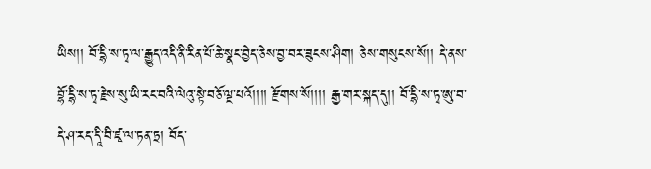ཡིས།། བོ་དྷི་ས་ཏྭ་ལ་རྒྱུད་འདི་ནི་རིན་པོ་ཆེ་སྣང་བྱེད་ཅེས་བྱ་བར་ཟུངས་ཤིག། ཅེས་གསུངས་སོ།། དེ་ནས་བྷོ་དྷི་ས་ཏྭ་རྗེས་སུ་ཡི་རང་བའི་ལེའུ་སྟེ་བཅོ་ལྔ་པའོ།།།། རྫོགས་སོ།།།། རྒྱ་གར་སྐད་དུ།། བོ་དྷི་ས་ཏྭ་ཨུ་བ་དེ་ཤ་རད་དཱི་བི་ཛྭ་ལ་ཏན་ཏྲ། བོད་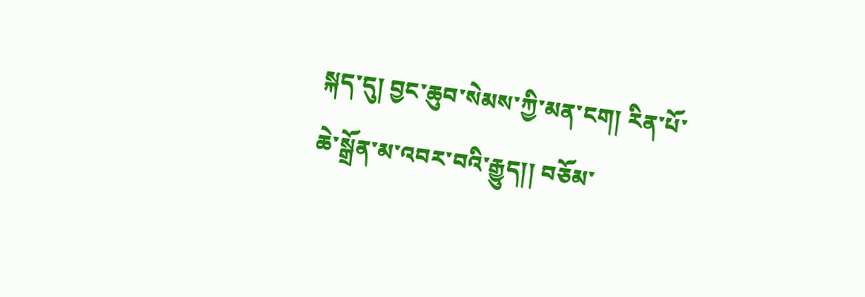སྐད་དུ། བྱང་ཆུབ་སེམས་ཀྱི་མན་ངག། རིན་པོ་ཆེ་སྒྲོན་མ་འབར་བའི་རྒྱུད།། བཅོམ་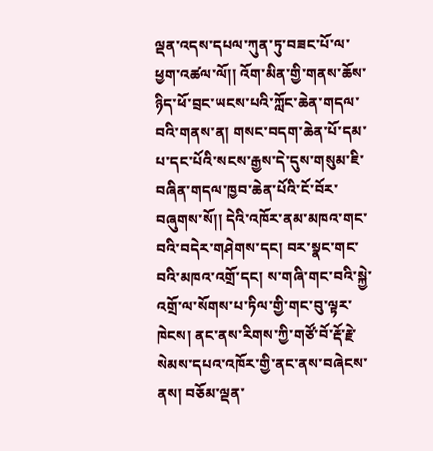ལྡན་འདས་དཔལ་ཀུན་ཏུ་བཟང་པོ་ལ་ཕྱག་འཚལ་ལོ།། འོག་མིན་གྱི་གནས་ཆོས་ཉིད་ཕོ་བྲང་ཡངས་པའི་ཀློང་ཆེན་གདལ་བའི་གནས་ན། གསང་བདག་ཆེན་པོ་དམ་པ་དང་པོའི་སངས་རྒྱས་དེ་དུས་གསུམ་ཇི་བཞིན་གདལ་ཁྱབ་ཆེན་པོའི་ངོ་བོར་བཞུགས་སོ།། དེའི་འཁོར་ནམ་མཁའ་གང་བའི་བདེར་གཤེགས་དང། བར་སྣང་གང་བའི་མཁའ་འགྲོ་དང། ས་གཞི་གང་བའི་སྐྱེ་འགྲོ་ལ་སོགས་པ་ཏིལ་གྱི་གང་བུ་ལྟར་ཁེངས། ནང་ནས་རིགས་ཀྱི་གཙོ་བོ་རྡོ་རྗེ་སེམས་དཔའ་འཁོར་གྱི་ནང་ནས་བཞེངས་ནས། བཅོམ་ལྡན་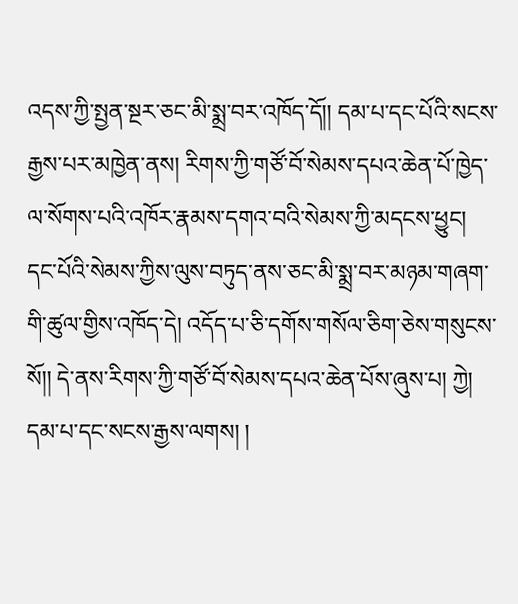འདས་ཀྱི་སྤྱན་སྔར་ཅང་མི་སྨྲ་བར་འཁོད་དོ།། དམ་པ་དང་པོའི་སངས་རྒྱས་པར་མཁྱེན་ནས། རིགས་ཀྱི་གཙོ་བོ་སེམས་དཔའ་ཆེན་པོ་ཁྱེད་ལ་སོགས་པའི་འཁོར་རྣམས་དགའ་བའི་སེམས་ཀྱི་མདངས་ཕྱུང། དང་པོའི་སེམས་ཀྱིས་ལུས་བཏུད་ནས་ཅང་མི་སྨྲ་བར་མཉམ་གཞག་གི་ཚུལ་གྱིས་འཁོད་དེ། འདོད་པ་ཅི་དགོས་གསོལ་ཅིག་ཅེས་གསུངས་སོ།། དེ་ནས་རིགས་ཀྱི་གཙོ་བོ་སེམས་དཔའ་ཆེན་པོས་ཞུས་པ། ཀྱེ། དམ་པ་དང་སངས་རྒྱས་ལགས། །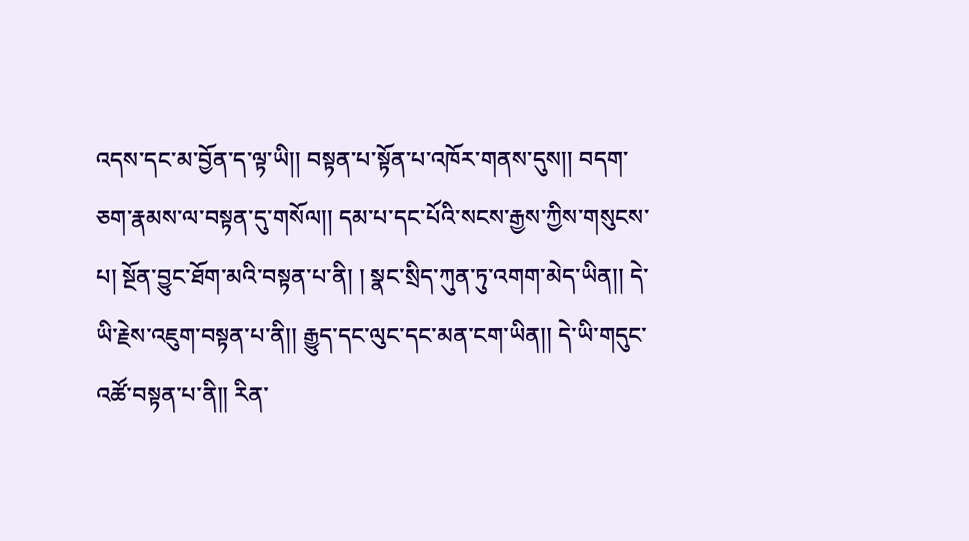འདས་དང་མ་བྱོན་ད་ལྟ་ཡི།། བསྟན་པ་སྟོན་པ་འཁོར་གནས་དུས།། བདག་ཅག་རྣམས་ལ་བསྟན་དུ་གསོལ།། དམ་པ་དང་པོའི་སངས་རྒྱས་ཀྱིས་གསུངས་པ། སྔོན་བྱུང་ཐོག་མའི་བསྟན་པ་ནི། ། སྣང་སྲིད་ཀུན་ཏུ་འགག་མེད་ཡིན།། དེ་ཡི་རྗེས་འཇུག་བསྟན་པ་ནི།། རྒྱུད་དང་ལུང་དང་མན་ངག་ཡིན།། དེ་ཡི་གདུང་འཚོ་བསྟན་པ་ནི།། རིན་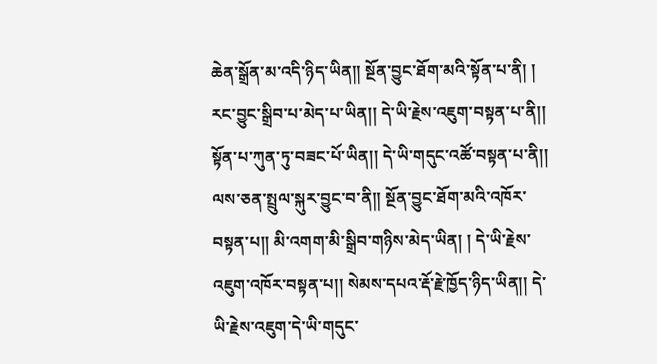ཆེན་སྒྲོན་མ་འདི་ཉིད་ཡིན།། སྔོན་བྱུང་ཐོག་མའི་སྟོན་པ་ནི། ། རང་བྱུང་སྒྲིབ་པ་མེད་པ་ཡིན།། དེ་ཡི་རྗེས་འཇུག་བསྟན་པ་ནི།། སྟོན་པ་ཀུན་ཏུ་བཟང་པོ་ཡིན།། དེ་ཡི་གདུང་འཚོ་བསྟན་པ་ནི།། ལས་ཅན་སྤྲུལ་སྐུར་བྱུང་བ་ནི།། སྔོན་བྱུང་ཐོག་མའི་འཁོར་བསྟན་པ།། མི་འགག་མི་སྒྲིབ་གཉིས་མེད་ཡིན། ། དེ་ཡི་རྗེས་འཇུག་འཁོར་བསྟན་པ།། སེམས་དཔའ་རྡོ་རྗེ་ཁྱོད་ཉིད་ཡིན།། དེ་ཡི་རྗེས་འཇུག་དེ་ཡི་གདུང་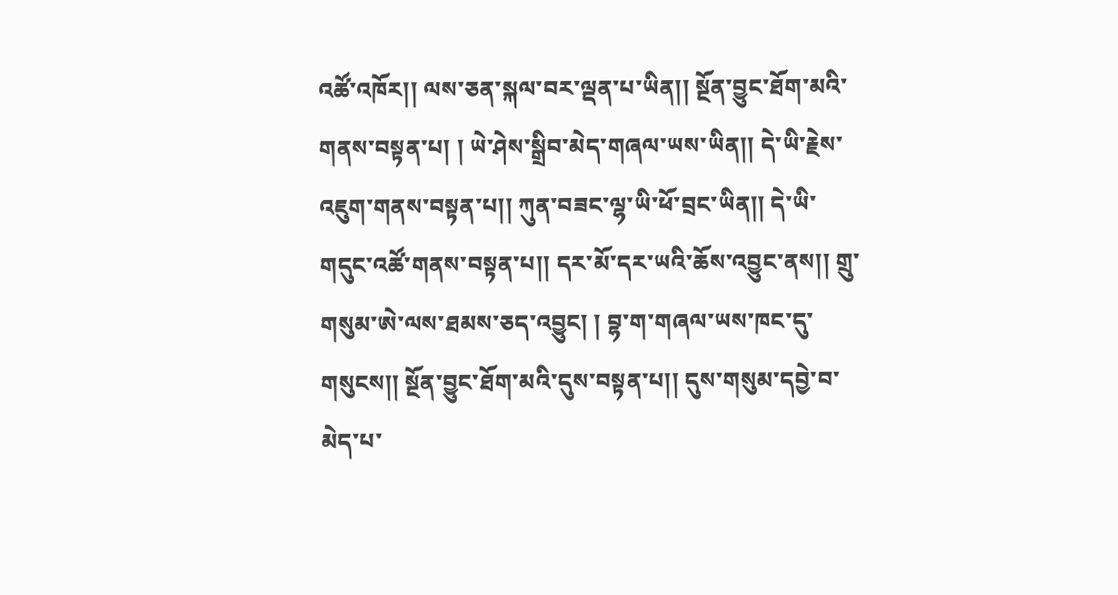འཚོ་འཁོར།། ལས་ཅན་སྐལ་བར་ལྡན་པ་ཡིན།། སྔོན་བྱུང་ཐོག་མའི་གནས་བསྟན་པ། ། ཡེ་ཤེས་སྒྲིབ་མེད་གཞལ་ཡས་ཡིན།། དེ་ཡི་རྗེས་འཇུག་གནས་བསྟན་པ།། ཀུན་བཟང་ལྷ་ཡི་ཕོ་བྲང་ཡིན།། དེ་ཡི་གདུང་འཚོ་གནས་བསྟན་པ།། དར་མོ་དར་ཡའི་ཆོས་འབྱུང་ནས།། གྲུ་གསུམ་ཨེ་ལས་ཐམས་ཅད་འབྱུང། ། བྷ་ག་གཞལ་ཡས་ཁང་དུ་གསུངས།། སྔོན་བྱུང་ཐོག་མའི་དུས་བསྟན་པ།། དུས་གསུམ་དབྱེ་བ་མེད་པ་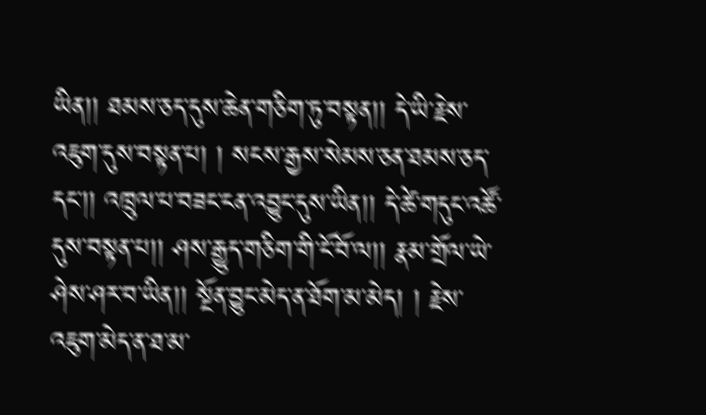ཡིན།། ཐམས་ཅད་དུས་ཆེན་གཅིག་ཏུ་བསྟན།། དེ་ཡི་རྗེས་འཇུག་དུས་བསྟན་པ། ། སངས་རྒྱས་སེམས་ཅན་ཐམས་ཅད་དང།། འཁྲུལ་པ་བཟང་ངན་འབྱུང་དུས་ཡིན།། དེ་ཚེ་གདུང་འཚོ་དུས་བསྟན་པ།། ཤས་རྒྱུད་གཅིག་གི་ངོ་བོ་ལ།། རྣམ་གྲོལ་ཡེ་ཤེས་ཤར་བ་ཡིན།། སྔོན་བྱུང་མེད་ན་ཐོག་མ་མེད། ། རྗེས་འཇུག་མེད་ན་ཐ་མ་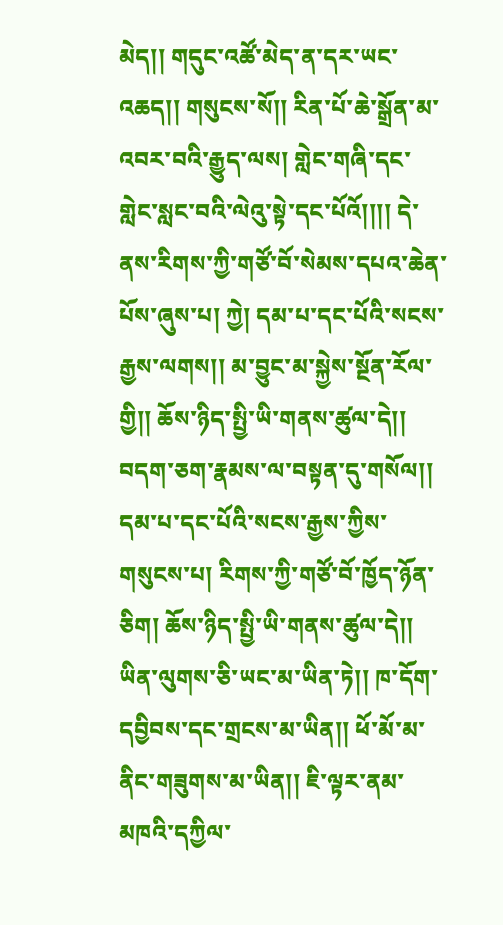མེད།། གདུང་འཚོ་མེད་ན་དར་ཡང་འཆད།། གསུངས་སོ།། རིན་པོ་ཆེ་སྒྲོན་མ་འབར་བའི་རྒྱུད་ལས། གླེང་གཞི་དང་གླེང་སླང་བའི་ལེའུ་སྟེ་དང་པོའོ།།།། དེ་ནས་རིགས་ཀྱི་གཙོ་བོ་སེམས་དཔའ་ཆེན་པོས་ཞུས་པ། ཀྱེ། དམ་པ་དང་པོའི་སངས་རྒྱས་ལགས།། མ་བྱུང་མ་སྐྱེས་སྔོན་རོལ་གྱི།། ཆོས་ཉིད་སྤྱི་ཡི་གནས་ཚུལ་དེ།། བདག་ཅག་རྣམས་ལ་བསྟན་དུ་གསོལ།། དམ་པ་དང་པོའི་སངས་རྒྱས་ཀྱིས་གསུངས་པ། རིགས་ཀྱི་གཙོ་བོ་ཁྱོད་ཉོན་ཅིག། ཆོས་ཉིད་སྤྱི་ཡི་གནས་ཚུལ་དེ།། ཡིན་ལུགས་ཅི་ཡང་མ་ཡིན་ཏེ།། ཁ་དོག་དབྱིབས་དང་གྲངས་མ་ཡིན།། ཕོ་མོ་མ་ནིང་གཟུགས་མ་ཡིན།། ཇི་ལྟར་ནམ་མཁའི་དཀྱིལ་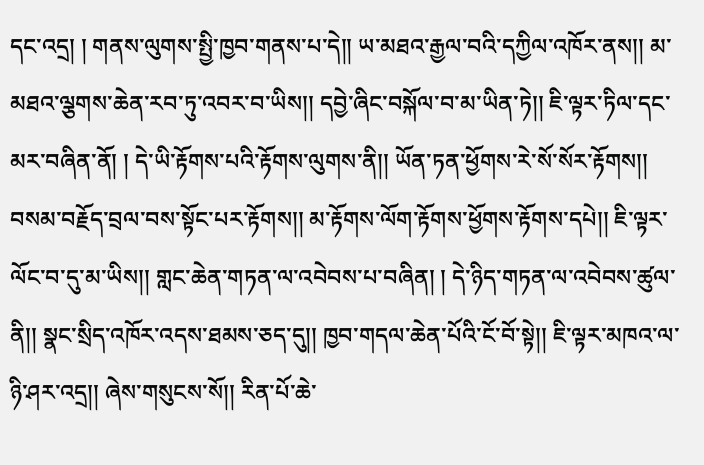དང་འདྲ། ། གནས་ལུགས་སྤྱི་ཁྱབ་གནས་པ་དེ།། ཡ་མཐའ་རྒྱལ་བའི་དཀྱིལ་འཁོར་ནས།། མ་མཐའ་ལྕགས་ཆེན་རབ་ཏུ་འབར་བ་ཡིས།། དབྱེ་ཞིང་བསྐོལ་བ་མ་ཡིན་ཏེ།། ཇི་ལྟར་ཏིལ་དང་མར་བཞིན་ནོ། ། དེ་ཡི་རྟོགས་པའི་རྟོགས་ལུགས་ནི།། ཡོན་ཏན་ཕྱོགས་རེ་སོ་སོར་རྟོགས།། བསམ་བརྗོད་བྲལ་བས་སྟོང་པར་རྟོགས།། མ་རྟོགས་ལོག་རྟོགས་ཕྱོགས་རྟོགས་དཔེ།། ཇི་ལྟར་ལོང་བ་དུ་མ་ཡིས།། གླང་ཆེན་གཏན་ལ་འབེབས་པ་བཞིན། ། དེ་ཉིད་གཏན་ལ་འབེབས་ཚུལ་ནི།། སྣང་སྲིད་འཁོར་འདས་ཐམས་ཅད་དུ།། ཁྱབ་གདལ་ཆེན་པོའི་ངོ་བོ་སྟེ།། ཇི་ལྟར་མཁའ་ལ་ཉི་ཤར་འདྲ།། ཞེས་གསུངས་སོ།། རིན་པོ་ཆེ་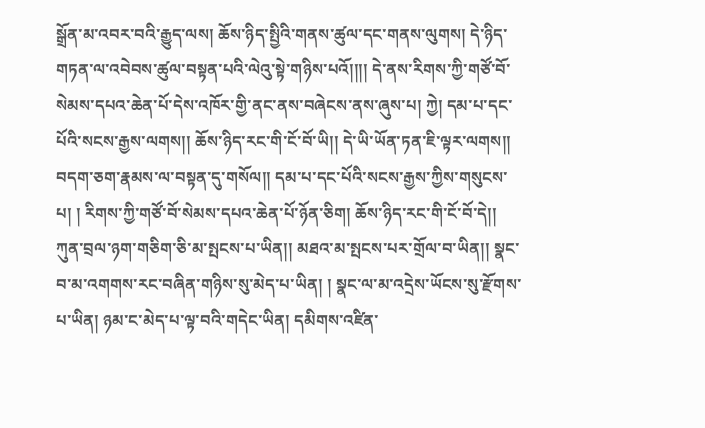སྒྲོན་མ་འབར་བའི་རྒྱུད་ལས། ཆོས་ཉིད་སྤྱིའི་གནས་ཚུལ་དང་གནས་ལུགས། དེ་ཉིད་གཏན་ལ་འབེབས་ཚུལ་བསྟན་པའི་ལེའུ་སྟེ་གཉིས་པའོ།།།། དེ་ནས་རིགས་ཀྱི་གཙོ་བོ་སེམས་དཔའ་ཆེན་པོ་དེས་འཁོར་གྱི་ནང་ནས་བཞེངས་ནས་ཞུས་པ། ཀྱེ། དམ་པ་དང་པོའི་སངས་རྒྱས་ལགས།། ཆོས་ཉིད་རང་གི་ངོ་བོ་ཡི།། དེ་ཡི་ཡོན་ཏན་ཇི་ལྟར་ལགས།། བདག་ཅག་རྣམས་ལ་བསྟན་དུ་གསོལ།། དམ་པ་དང་པོའི་སངས་རྒྱས་ཀྱིས་གསུངས་པ། ། རིགས་ཀྱི་གཙོ་བོ་སེམས་དཔའ་ཆེན་པོ་ཉོན་ཅིག། ཆོས་ཉིད་རང་གི་ངོ་བོ་དེ།། ཀུན་བྲལ་ཉག་གཅིག་ཅི་མ་སྤངས་པ་ཡིན།། མཐའ་མ་སྤངས་པར་གྲོལ་བ་ཡིན།། སྣང་བ་མ་འགགས་རང་བཞིན་གཉིས་སུ་མེད་པ་ཡིན། ། སྣང་ལ་མ་འདྲེས་ཡོངས་སུ་རྫོགས་པ་ཡིན། ཉམ་ང་མེད་པ་ལྟ་བའི་གདེང་ཡིན། དམིགས་འཛིན་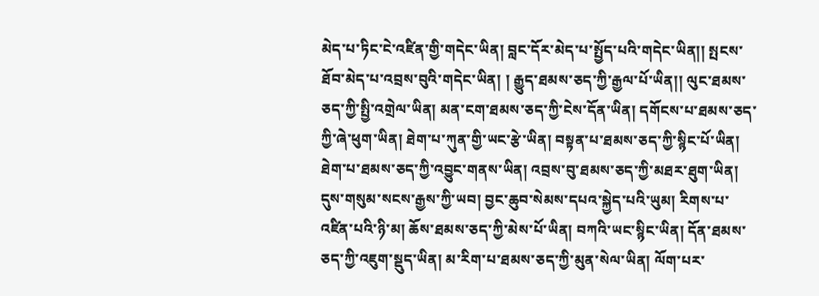མེད་པ་ཏིང་ངེ་འཛིན་གྱི་གདེང་ཡིན། བླང་དོར་མེད་པ་སྤྱོད་པའི་གདེང་ཡིན།། སྤངས་ཐོབ་མེད་པ་འབྲས་བུའི་གདེང་ཡིན། ། རྒྱུད་ཐམས་ཅད་ཀྱི་རྒྱལ་པོ་ཡིན།། ལུང་ཐམས་ཅད་ཀྱི་སྤྱི་འགྲེལ་ཡིན། མན་ངག་ཐམས་ཅད་ཀྱི་ངེས་དོན་ཡིན། དགོངས་པ་ཐམས་ཅད་ཀྱི་ཞེ་ཕུག་ཡིན། ཐེག་པ་ཀུན་གྱི་ཡང་རྩེ་ཡིན། བསྟན་པ་ཐམས་ཅད་ཀྱི་སྙིང་པོ་ཡིན། ཐེག་པ་ཐམས་ཅད་ཀྱི་འབྱུང་གནས་ཡིན། འབྲས་བུ་ཐམས་ཅད་ཀྱི་མཐར་ཐུག་ཡིན། དུས་གསུམ་སངས་རྒྱས་ཀྱི་ཡབ། བྱང་ཆུབ་སེམས་དཔའ་སྐྱེད་པའི་ཡུམ། རིགས་པ་འཛིན་པའི་ཉི་མ། ཆོས་ཐམས་ཅད་ཀྱི་མེས་པོ་ཡིན། བཀའི་ཡང་སྙིང་ཡིན། དོན་ཐམས་ཅད་ཀྱི་འཇུག་སྡུད་ཡིན། མ་རིག་པ་ཐམས་ཅད་ཀྱི་མུན་སེལ་ཡིན། ལོག་པར་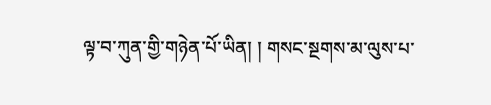ལྟ་བ་ཀུན་གྱི་གཉེན་པོ་ཡིན། ། གསང་སྔགས་མ་ལུས་པ་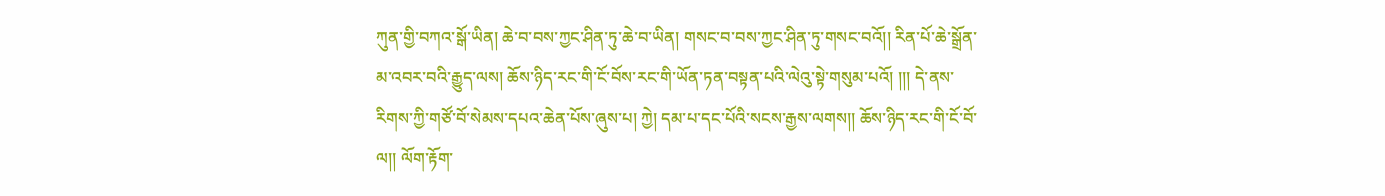ཀུན་གྱི་བཀའ་སྒོ་ཡིན། ཆེ་བ་བས་ཀྱང་ཤིན་ཏུ་ཆེ་བ་ཡིན། གསང་བ་བས་ཀྱང་ཤིན་ཏུ་གསང་བའོ།། རིན་པོ་ཆེ་སྒྲོན་མ་འབར་བའི་རྒྱུད་ལས། ཆོས་ཉིད་རང་གི་ངོ་བོས་རང་གི་ཡོན་ཏན་བསྟན་པའི་ལེའུ་སྟེ་གསུམ་པའོ། །།། དེ་ནས་རིགས་ཀྱི་གཙོ་བོ་སེམས་དཔའ་ཆེན་པོས་ཞུས་པ། ཀྱེ། དམ་པ་དང་པོའི་སངས་རྒྱས་ལགས།། ཆོས་ཉིད་རང་གི་ངོ་བོ་ལ།། ལོག་རྟོག་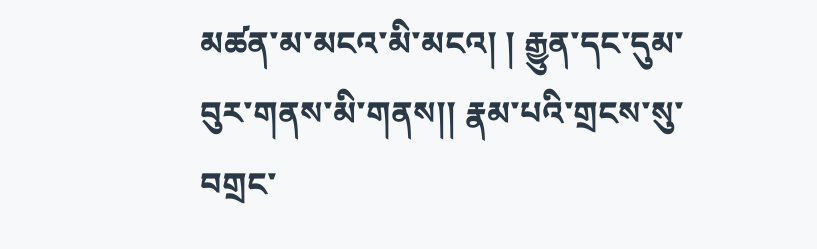མཚན་མ་མངའ་མི་མངའ། ། རྒྱུན་དང་དུམ་བུར་གནས་མི་གནས།། རྣམ་པའི་གྲངས་སུ་བགྲང་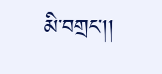མི་བགྲང།།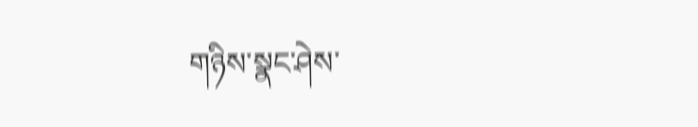གཉིས་སྣང་ཤེས་